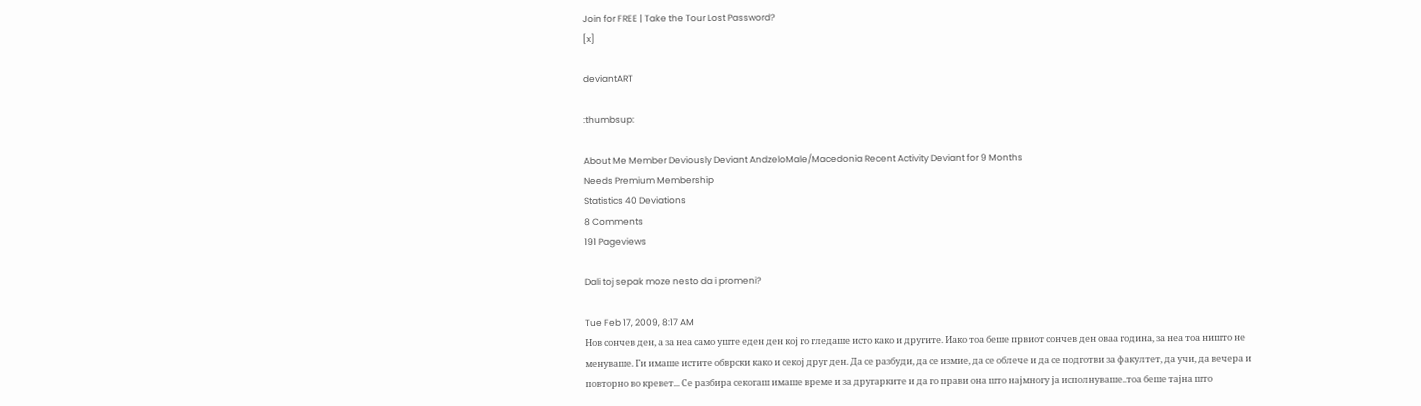Join for FREE | Take the Tour Lost Password?
[x]

deviantART

:thumbsup:

About Me Member Deviously Deviant AndzeloMale/Macedonia Recent Activity Deviant for 9 Months
Needs Premium Membership
Statistics 40 Deviations
8 Comments
191 Pageviews

Dali toj sepak moze nesto da i promeni?

Tue Feb 17, 2009, 8:17 AM
Нов сончев ден, а за неа само уште еден ден кој го гледаше исто како и другите. Иако тоа беше првиот сончев ден оваа година, за неа тоа ништо не менуваше. Ги имаше истите обврски како и секој друг ден. Да се разбуди, да се измие, да се облече и да се подготви за факултет, да учи, да вечера и повторно во кревет... Се разбира секогаш имаше време и за другарките и да го прави она што најмногу ја исполнуваше..тоа беше тајна што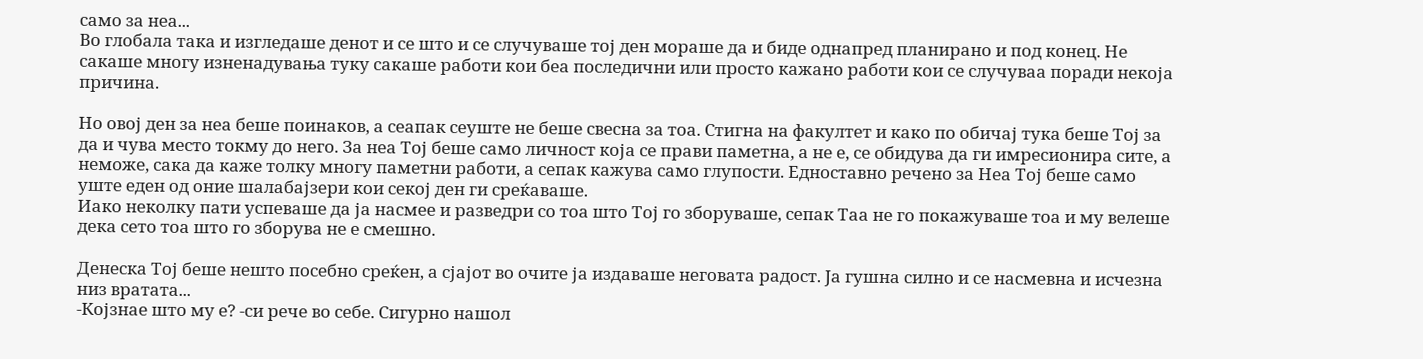само за неа...
Во глобала така и изгледаше денот и се што и се случуваше тој ден мораше да и биде однапред планирано и под конец. Не сакаше многу изненадувања туку сакаше работи кои беа последични или просто кажано работи кои се случуваа поради некоја причина.

Но овој ден за неа беше поинаков, а сеапак сеуште не беше свесна за тоа. Стигна на факултет и како по обичај тука беше Тој за да и чува место токму до него. За неа Тој беше само личност која се прави паметна, а не е, се обидува да ги имресионира сите, а неможе, сака да каже толку многу паметни работи, а сепак кажува само глупости. Едноставно речено за Неа Тој беше само уште еден од оние шалабајзери кои секој ден ги среќаваше.
Иако неколку пати успеваше да ја насмее и разведри со тоа што Тој го зборуваше, сепак Таа не го покажуваше тоа и му велеше дека сето тоа што го зборува не е смешно.

Денеска Тој беше нешто посебно среќен, а сјајот во очите ја издаваше неговата радост. Ја гушна силно и се насмевна и исчезна низ вратата...
-Којзнае што му е? -си рече во себе. Сигурно нашол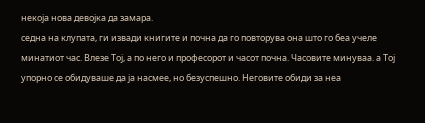некоја нова девојка да замара.
седна на клупата, ги извади книгите и почна да го повторува она што го беа учеле минатиот час. Влезе Тој, а по него и професорот и часот почна. Часовите минуваа. а Тој упорно се обидуваше да ја насмее, но безуспешно. Неговите обиди за неа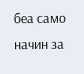беа само начин за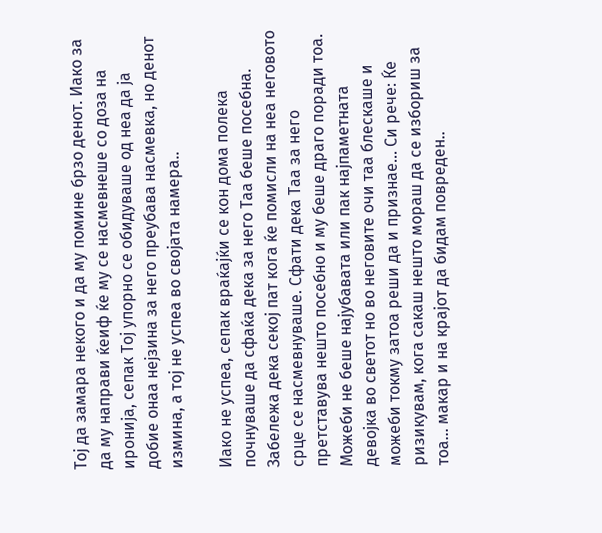Тој да замара некого и да му помине брзо денот. Иако за да му направи ќеиф ќе му се насмевнеше со доза на иронија, сепак Тој упорно се обидуваше од неа да ја добие онаа нејзина за него преубава насмевка, но денот измина, а тој не успеа во својата намера..

Иако не успеа, сепак враќајќи се кон дома полека почнуваше да сфаќа дека за него Таа беше посебна. Забележа дека секој пат кога ќе помисли на неа неговото срце се насмевнуваше. Сфати дека Таа за него претставува нешто посебно и му беше драго поради тоа. Можеби не беше најубавата или пак најпаметната девојка во светот но во неговите очи таа блескаше и можеби токму затоа реши да и признае... Си рече: Ќе ризикувам, кога сакаш нешто мораш да се избориш за тоа... макар и на крајот да бидам повреден..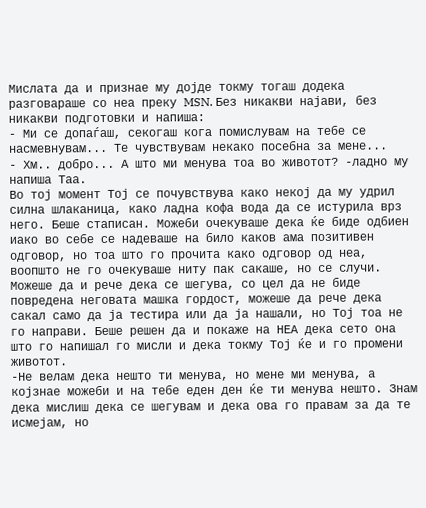Мислата да и признае му дојде токму тогаш додека разговараше со неа преку MSN. Без никакви најави, без никакви подготовки и напиша:
- Ми се допаѓаш, секогаш кога помислувам на тебе се насмевнувам... Те чувствувам некако посебна за мене...
- Хм.. добро... А што ми менува тоа во животот? -ладно му напиша Таа.
Во тој момент Тој се почувствува како некој да му удрил силна шлаканица, како ладна кофа вода да се истурила врз него. Беше стаписан. Можеби очекуваше дека ќе биде одбиен иако во себе се надеваше на било каков ама позитивен одговор, но тоа што го прочита како одговор од неа, воопшто не го очекуваше ниту пак сакаше, но се случи. Можеше да и рече дека се шегува, со цел да не биде повредена неговата машка гордост, можеше да рече дека сакал само да ја тестира или да ја нашали, но Тој тоа не го направи. Беше решен да и покаже на НЕА дека сето она што го напишал го мисли и дека токму Тој ќе и го промени животот.
-Не велам дека нешто ти менува, но мене ми менува, а којзнае можеби и на тебе еден ден ќе ти менува нешто. Знам дека мислиш дека се шегувам и дека ова го правам за да те исмејам, но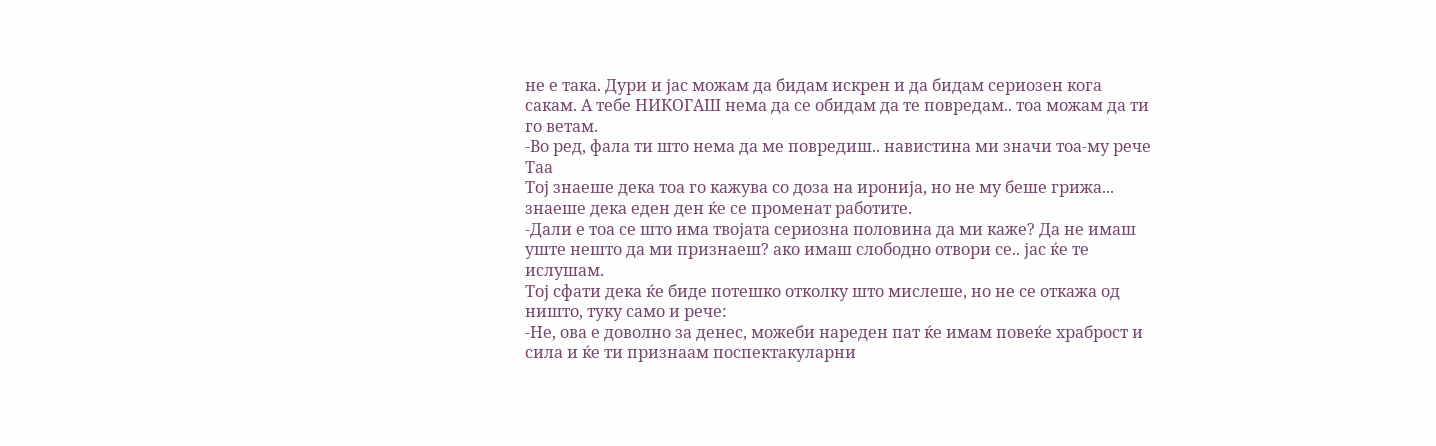не е така. Дури и јас можам да бидам искрен и да бидам сериозен кога сакам. А тебе НИКОГАШ нема да се обидам да те повредам.. тоа можам да ти го ветам.
-Во ред, фала ти што нема да ме повредиш.. навистина ми значи тоа-му рече Таа
Тој знаеше дека тоа го кажува со доза на иронија, но не му беше грижа... знаеше дека еден ден ќе се променат работите.
-Дали е тоа се што има твојата сериозна половина да ми каже? Да не имаш уште нешто да ми признаеш? ако имаш слободно отвори се.. јас ќе те ислушам.
Тој сфати дека ќе биде потешко отколку што мислеше, но не се откажа од ништо, туку само и рече:
-Не, ова е доволно за денес, можеби нареден пат ќе имам повеќе храброст и сила и ќе ти признаам поспектакуларни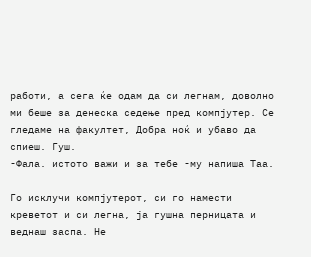работи, а сега ќе одам да си легнам, доволно ми беше за денеска седење пред компјутер. Се гледаме на факултет, Добра ноќ и убаво да спиеш. Гуш.
-Фала. истото важи и за тебе -му напиша Таа.

Го исклучи компјутерот, си го намести креветот и си легна, ја гушна перницата и веднаш заспа. Не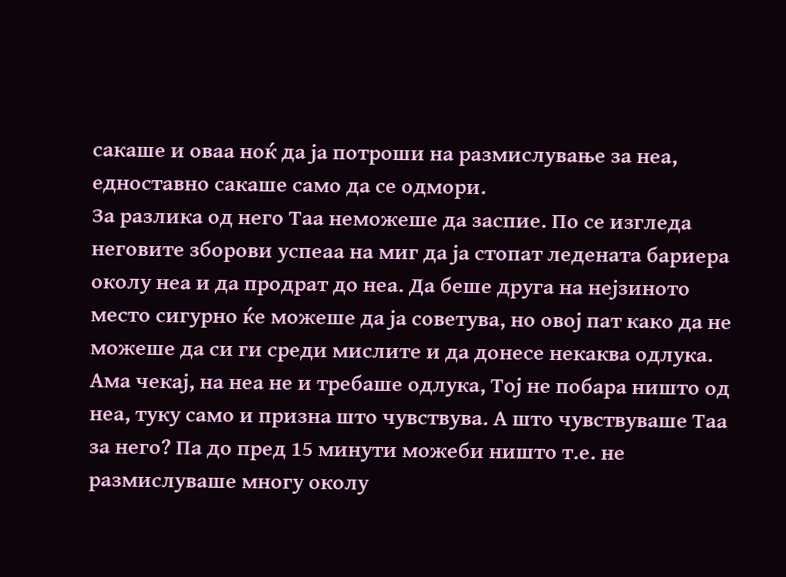сакаше и оваа ноќ да ја потроши на размислување за неа, едноставно сакаше само да се одмори.
За разлика од него Таа неможеше да заспие. По се изгледа неговите зборови успеаа на миг да ја стопат ледената бариера околу неа и да продрат до неа. Да беше друга на нејзиното место сигурно ќе можеше да ја советува, но овој пат како да не можеше да си ги среди мислите и да донесе некаква одлука. Ама чекај, на неа не и требаше одлука, Тој не побара ништо од неа, туку само и призна што чувствува. А што чувствуваше Таа за него? Па до пред 15 минути можеби ништо т.е. не размислуваше многу околу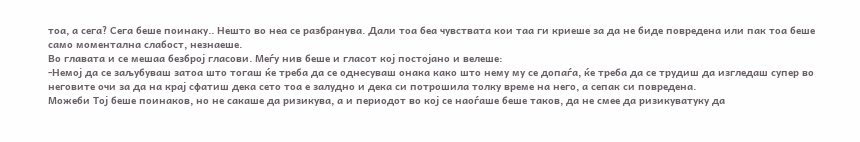тоа, а сега? Сега беше поинаку.. Нешто во неа се разбранува. Дали тоа беа чувствата кои таа ги криеше за да не биде повредена или пак тоа беше само моментална слабост, незнаеше.
Во главата и се мешаа безброј гласови. Меѓу нив беше и гласот кој постојано и велеше:
-Немој да се заљубуваш затоа што тогаш ќе треба да се однесуваш онака како што нему му се допаѓа, ќе треба да се трудиш да изгледаш супер во неговите очи за да на крај сфатиш дека сето тоа е залудно и дека си потрошила толку време на него, а сепак си повредена.
Можеби Тој беше поинаков, но не сакаше да ризикува, а и периодот во кој се наоѓаше беше таков, да не смее да ризикуватуку да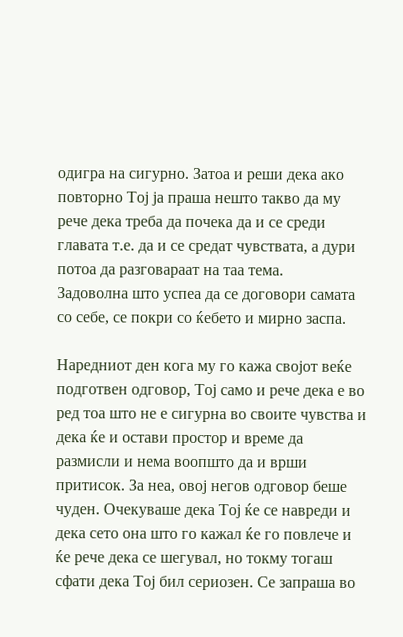одигра на сигурно. Затоа и реши дека ако повторно Тој ја праша нешто такво да му рече дека треба да почека да и се среди главата т.е. да и се средат чувствата, а дури потоа да разговараат на таа тема.
Задоволна што успеа да се договори самата со себе, се покри со ќебето и мирно заспа.

Наредниот ден кога му го кажа својот веќе подготвен одговор, Тој само и рече дека е во ред тоа што не е сигурна во своите чувства и дека ќе и остави простор и време да размисли и нема воопшто да и врши притисок. За неа, овој негов одговор беше чуден. Очекуваше дека Тој ќе се навреди и дека сето она што го кажал ќе го повлече и ќе рече дека се шегувал, но токму тогаш сфати дека Тој бил сериозен. Се запраша во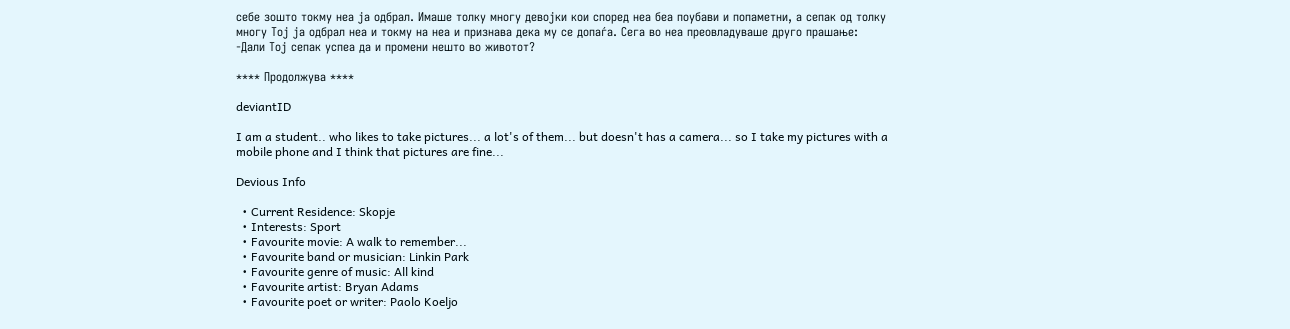себе зошто токму неа ја одбрал. Имаше толку многу девојки кои според неа беа поубави и попаметни, а сепак од толку многу Тој ја одбрал неа и токму на неа и признава дека му се допаѓа. Сега во неа преовладуваше друго прашање:
-Дали Тој сепак успеа да и промени нешто во животот?

**** Продолжува ****

deviantID

I am a student.. who likes to take pictures... a lot's of them... but doesn't has a camera... so I take my pictures with a mobile phone and I think that pictures are fine...

Devious Info

  • Current Residence: Skopje
  • Interests: Sport
  • Favourite movie: A walk to remember...
  • Favourite band or musician: Linkin Park
  • Favourite genre of music: All kind
  • Favourite artist: Bryan Adams
  • Favourite poet or writer: Paolo Koeljo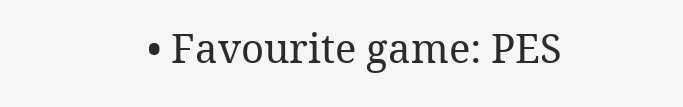• Favourite game: PES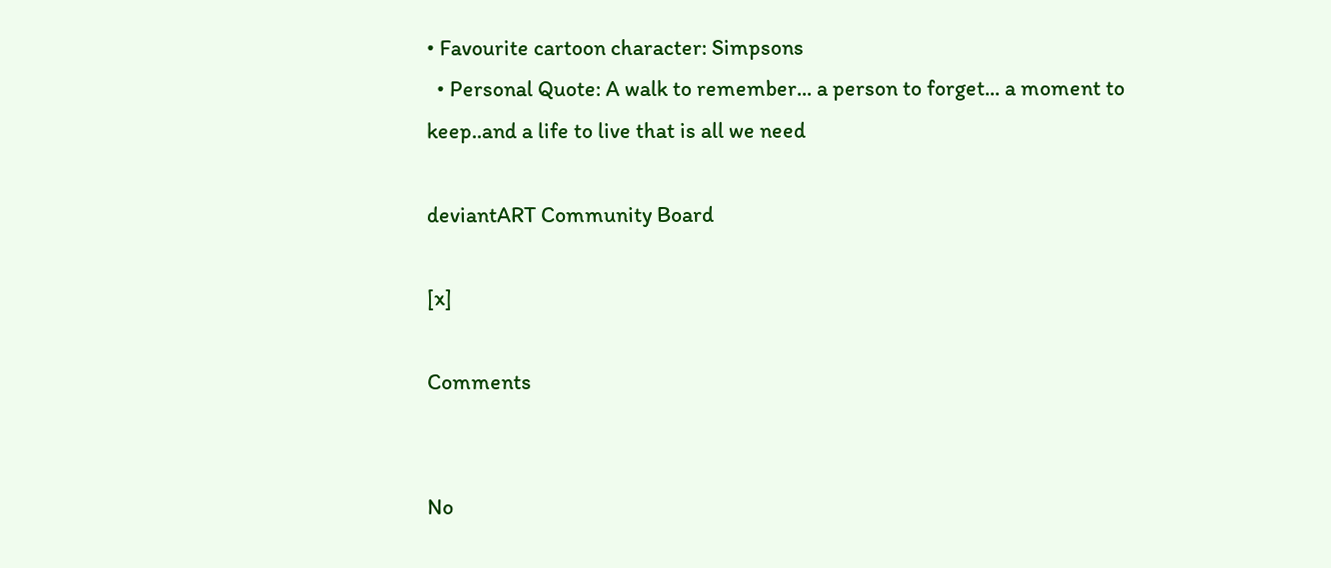• Favourite cartoon character: Simpsons
  • Personal Quote: A walk to remember... a person to forget... a moment to keep..and a life to live that is all we need

deviantART Community Board

[x]

Comments


No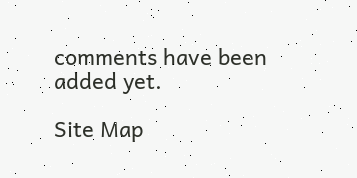comments have been added yet.

Site Map